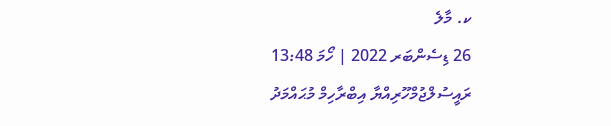ކ. މާލެ
26 ޑިސެންބަރ 2022 | ހޯމަ 13:48
ރައީސުލްޖުމްހޫރިއްޔާ އިބްރާހިމް މުޙައްމަދު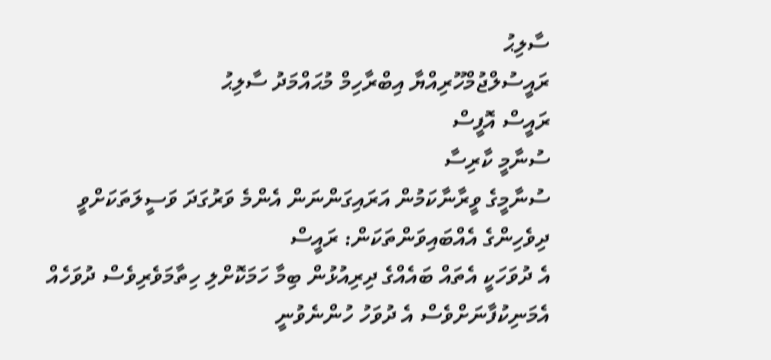ސާލިޙު
ރައީސުލްޖުމްހޫރިއްޔާ އިބްރާހިމް މުޙައްމަދު ސާލިޙު
ރައީސް އޮފީސް
ސުނާމީ ކާރިސާ
ސުނާމީގެ ވީރާނާކަމުން އަރައިގަންނަން އެންމެ ވަރުގަދަ ވަސީލަތަކަށްވީ ދިވެހިންގެ އެއްބައިވަންތަކަން: ރައީސް
އެ ދުވަހަކީ އެތައް ބައެއްގެ ދިރިއުޅުން ބިމާ ހަމަކޮށްލި ހިތާމަވެރިވެސް ދުވަހެއް
އެމަނިކުފާނަށްވެސް އެ ދުވަހު ހުންނެވުނީ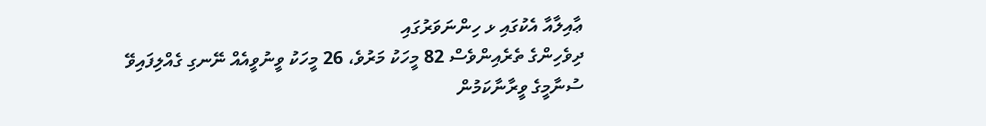ޢާއިލާއާ އެކުގައި ޅ ހިންނަވަރުގައި
ދިވެހިންގެ ތެރެއިންވެސް 82 މީހަކު މަރުވެ، 26 މީހަކު ވީނުވީއެއް ނޭނގި ގެއްލިފައިވޭ
ސުނާމީގެ ވީރާނާކަމުން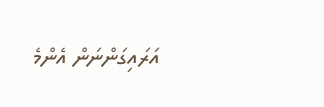އަރައިގަންނަން އެންމެ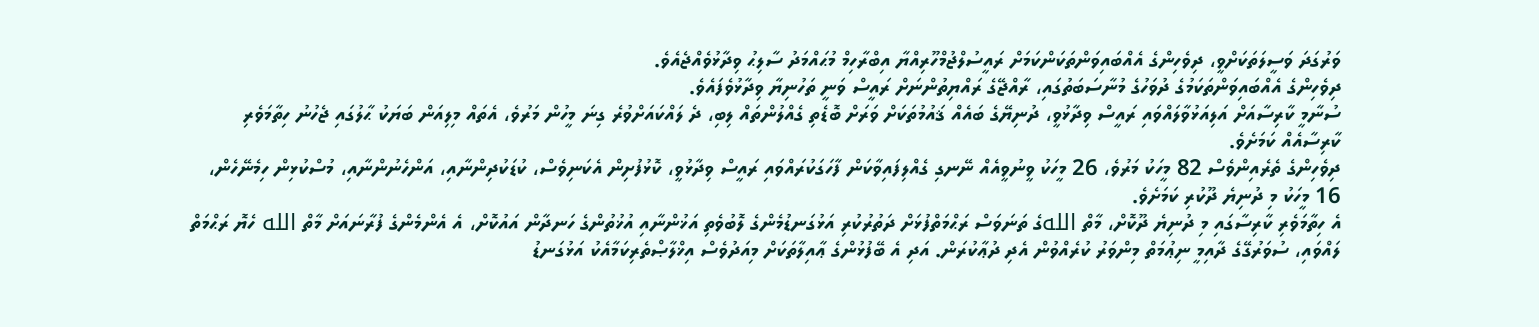ވަރުގަދަ ވަސީލަތަކަށްވީ، ދިވެހިންގެ އެއްބައިވަންތަކަންކަމަށް ރައީސުލްޖުމްހޫރިއްޔާ އިބްރާހިމް މުޙައްމަދު ސާލިޙު ވިދާޅުވެއްޖެއެވެ.
ދިވެހިންގެ އެއްބައިވަންތަކަމުގެ ދުވަހުގެ މުނާސަބަތުގައި، ރާއްޖޭގެ ރައްޔިތުންނަށް ރައީސް ވަނީ ތަހުނިޔާ ވިދާޅުވެފައެވެ.
ސުނާމީ ކާރިސާއަށް އަލިއަޅުވާލައްވައި ރައީސް ވިދާޅުވީ، ދުނިޔޭގެ ބައެއް ޤައުމުތަކަށް ވަރަށް ބޮޑެތި ގެއްލުންތައް ލިބި، ދެ ލައްކައަށްވުރެ ގިނަ މީހުން މަރުވެ، އެތައް މިލިއަން ބަޔަކު ޙާލުގައި ޖެހުނު ހިތާމަވެރި ކާރިސާއެއް ކަމަށެވެ.
ދިވެހިންގެ ތެރެއިންވެސް 82 މީހަކު މަރުވެ، 26 މީހަކު ވީނުވީއެއް ނޭނގި ގެއްލިފައިވާކަން ފާހަގަކުރައްވައި ރައީސް ވިދާޅުވީ، ކޮޅުފުށިން އެކަނިވެސް، ކުޑަކުދިންނާއި، އަންހެނުންނާއި، މުސްކުޅިން ހިމެނޭހެން، 16 މީހަކު މި ދުނިޔެ ދޫކުރި ކަމަށެވެ.
އެ ހިތާމަވެރި ކާރިސާގައި މި ދުނިޔެ ދޫކޮށް، މާތް اللهގެ ތަނަވަސް ރަޙްމަތްފުޅަށް ދަތުރުކުރި އަޅުގަނޑުމެންގެ ލޮބުވެތި އަޚުންނާއި އުޚުތުންގެ ހަނދާން އައުކޮށް، އެ އެންމެންގެ ފުރާނައަށް މާތް الله ހެޔޮ ރަޙްމަތް ލައްވައި، ސުވަރުގޭގެ ދާއިމީ ނިޢުމަތް މިންވަރު ކުރެއްވުން އެދި ދުޢާކުރަން. އަދި އެ ބޭފުޅުންގެ ޢާއިލާތަކަށް މިއަދުވެސް އިޚްލާޞްތެރިކަމާއެކު އަޅުގަނޑު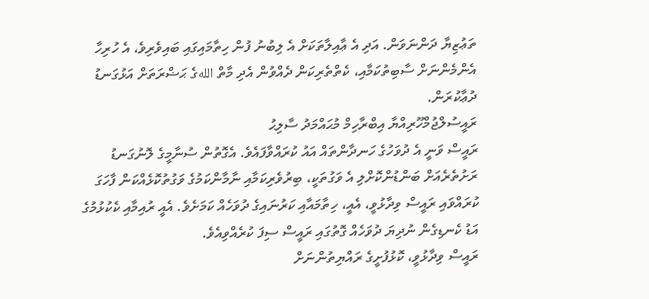ތަޢުޒިޔާ ދަންނަވަން. އަދި އެ ޢާއިލާތަކަށް އެ ލިބުނު ފުން ހިތާމައިގައި ބައިވެރިވެ، އެ ހުރިހާ އެންމެންނަށް ސާބިތުކަމާއި، ކެތްތެރިކަން ދެއްވުން އެދި މާތް اللهގެ ޙަޟްރަތަށް އަޅުގަނޑު ދުޢާކުރަން.
ރައީސުލްޖުމްހޫރިއްޔާ އިބްރާހިމް މުޙައްމަދު ސާލިޙު
ރައީސް ވަނީ އެ ދުވަހުގެ ހަނދާންތައް އައު ކުރައްވާފައެވެ. އެގޮތުން ސުނާމީގެ ލޮނުގަނޑު ރަށުތެރެއަށް ބަންޑުންކޮށްލި އެ ވަގުތަކީ، ބިރުވެރިކަމާއި ނާމާންކަމުގެ ވަގުތުކޮޅެއްކަން ފާހަގަ ކުރައްވައި ރައީސް ވިދާޅުވީ، އެއީ، ހިތާމައާއި ކަރުނައިގެ ދުވަހެއް ކަމަށެވެ. އެއީ ރުއިމާއި ކެކުޅުމުގެ އަޑު ކެނޑިގެން ނުދިޔަ ދުވަހެއް ގޮތުގައި ރައީސް ސިފަ ކުރެއްވިއެވެ.
ރައީސް ވިދާޅުވީ، ކޮޅުފުށީގެ ރައްޔިތުންނަށް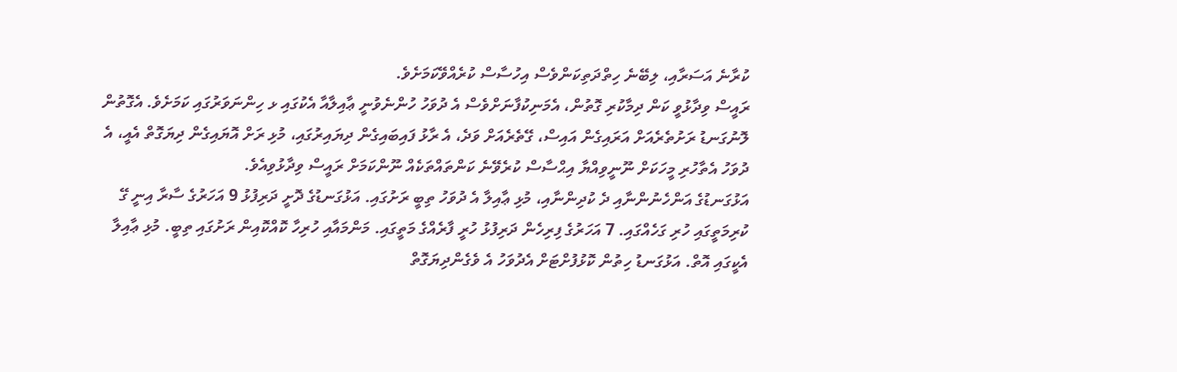ކުރާނެ އަސަރާއި، ލިބޭނެ ހިތްދަތިކަންވެސް އިހުސާސް ކުރެއްވޭކަމަށެވެ.
ރައީސް ވިދާޅުވީ ކަން ދިމާކުރި ގޮތުން، އެމަނިކުފާނަށްވެސް އެ ދުވަހު ހުންނެވުނީ ޢާއިލާއާ އެކުގައި ޅ ހިންނަވަރުގައި ކަމަށެވެ. އެގޮތުން ލޮނުގަނޑު ރަށުތެރެއަށް އަރައިގެން އައިސް، ގޭތެރެއަށް ވަދެ، އެ ރާޅު ފައިބައިގެން ދިޔައިރުގައި، މުޅި ރަށް އޮޔައިގެން ދިޔަގޮތް އެއީ، އެ ދުވަހު އެތާހުރި މީހަކަށް ނޫނީވިއްޔާ އިޙްސާސް ކުރެވޭނެ ކަންތައްތަކެއް ނޫންކަމަށް ރައީސް ވިދާޅުވިއެވެ.
އަޅުގަނޑުގެ އަންހެނުންނާއި ދެ ކުދިންނާއި، މުޅި ޢާއިލާ އެ ދުވަހު ތިބީ ރަށުގައި. އަޅުގަނޑުގެ ދޮށީ ދަރިފުޅު 9 އަހަރުގެ ސާރާ އިނީ ގޭ ކުރިމަތީގައި ހުރި ގަހެއްގައި. 7 އަހަރުގެ ފިރިހެން ދަރިފުޅު ހުރީ ފާރެއްގެ މަތީގައި. މަންމައާއި ހުރިހާ ކޮއްކޮއިން ރަށުގައި ތިބީ. މުޅި ޢާއިލާ އެކީގައި އޮތް. އަޅުގަނޑު ހިތުން ކޮޅުފުށްޓަށް އެދުވަހު އެ ވެގެންދިޔަގޮތް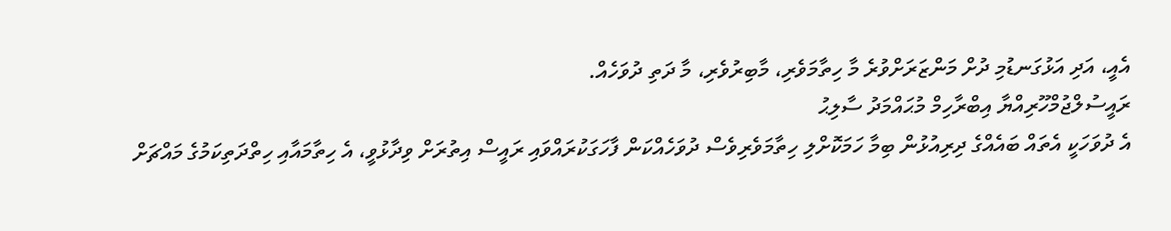އެއީ، އަދި އަޅުގަނޑުމި ދުށް މަންޒަރަށްވުރެ މާ ހިތާމަވެރި، މާބިރުވެރި، މާ ދަތި ދުވަހެއް.
ރައީސުލްޖުމްހޫރިއްޔާ އިބްރާހިމް މުޙައްމަދު ސާލިޙު
އެ ދުވަހަކީ އެތައް ބައެއްގެ ދިރިއުޅުން ބިމާ ހަމަކޮށްލި ހިތާމަވެރިވެސް ދުވަހެއްކަން ފާހަގަކުރައްވައި ރައީސް އިތުރަށް ވިދާޅުވީ، އެ ހިތާމައާއި ހިތްދަތިކަމުގެ މައްޗަށް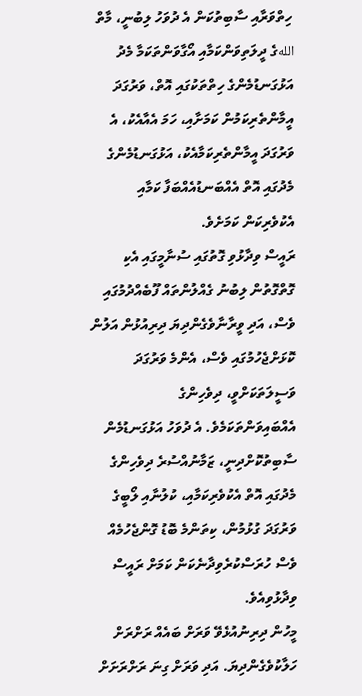ހިތްވަރާއި ސާބިތުކަން އެ ދުވަހު ލިބުނީ، މާތް اللهގެ ދީލަތިވަންކަމާއި އޯގާވަންތަކަމާ މެދު އަޅުގަނޑުމެންގެ ހިތްތަކުގައި އޮތް، ވަރުގަދަ އީމާންތެރިކަމުން ކަމަށާއި، ހަމަ އެއާއެކު، އެ ވަރުގަދަ އީމާންތެރިކަމާއެކު، އަޅުގަނޑުމެންގެ މެދުގައި އޮތް އެއްބަނޑުއެއްބަފާ ކަމާއި އެކުވެރިކަން ކަމަށެވެ.
ރައީސް ވިދާޅުވި ގޮތުގައި ސުނާމީގައި އެކި ގޮތްގޮތުން ލިބުނު ގެއްލުންތައް ފޫބެއްދުމުގައި ވެސް، އަދި ވީރާނާވެގެންދިޔަ ދިރިއުޅުން އަލުން ކޮޅަށްޖެހުމުގައި ވެސް، އެންމެ ވަރުގަދަ ވަސީލަތަކަށްވީ، ދިވެހިންގެ އެއްބައިވަންތަކަމެވެ. އެ ދުވަހު އަޅުގަނޑުމެން ސާބިތުކޮށްދިނީ، ޒަމާނުއްސުރެ ދިވެހިންގެ މެދުގައި އޮތް އެކުވެރިކަމާއި، ކުލުނާއި ލޯބީގެ ވަރުގަދަ ގުޅުމުން، ކިތަންމެ ބޮޑު ގޮންޖެހުމެއް ވެސް ހުރަސްކުރެވިދާނެކަން ކަމަށް ރައީސް ވިދާޅުވިއެވެ.
މީހުން ދިރިނުއުޅެވޭ ވަރަށް ބައެއް ރަށްރަށް ހަލާކުވެގެންދިޔަ. އަދި ވަރަށް ގިނަ ރަށްރަށަށް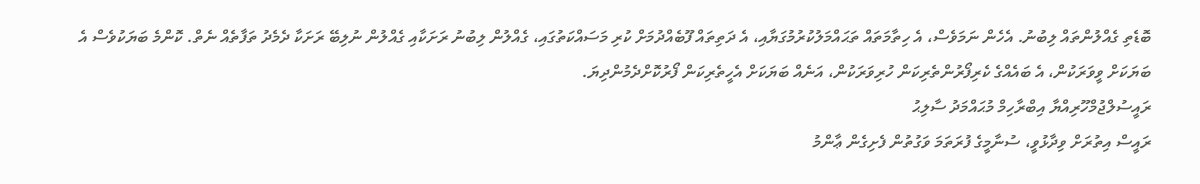ބޮޑެތި ގެއްލުންތައް ލިބުނު. އެހެން ނަމަވެސް، އެ ހިތާމަތައް ތަޙައްމަލުކުރުމުގަޔާއި، އެ ދަތިތައް ފޫބެއްދުމަށް ކުރި މަސައްކަތުގައި، ގެއްލުން ލިބުނު ރަށަކާއި ގެއްލުން ނުލިބޭ ރަށަކާ ދެމެދު ތަފާތެއް ނެތް. ކޮންމެ ބަޔަކުވެސް އެ ބަޔަކަށް ވީވަރަކުން، އެ ބައެއްގެ ކެރިފޯރުންތެރިކަން ހުރިވަރަކުން، އަނެއް ބަޔަކަށް އެހީތެރިކަން ފޯރުކޮށްދެމުންދިޔަ.
ރައީސުލްޖުމްހޫރިއްޔާ އިބްރާހިމް މުޙައްމަދު ސާލިޙު
ރައީސް އިތުރަށް ވިދާޅުވީ، ސުނާމީގެ ފުރަތަމަ ވަގުތުން ފެށިގެން ޢާންމު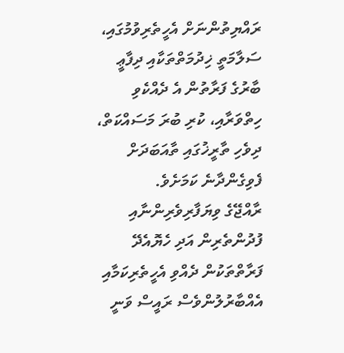ރައްޔިތުންނަށް އެހީތެރިވުމުގައި، ސަލާމަތީ ޚިދުމަތްތަކާއި ދިފާޢީ ބާރުގެ ފަރާތުން އެ ދެއްކެވި ހިތްވަރާއި، ކުރި ބުރަ މަސައްކަތް، ދިވެހި ތާރީޚުގައި ތާއަބަދަށް ފެވިގެންދާނެ ކަމަށެވެ.
ރާއްޖޭގެ ވިޔަފާރިވެރިންނާއި ފުދުންތެރިން އަދި ހެޔޮއެދޭ ފަރާތްތަކުން ދެއްވި އެހީތެރިކަމާއި އެއްބާރުލުންވެސް ރައީސް ވަނީ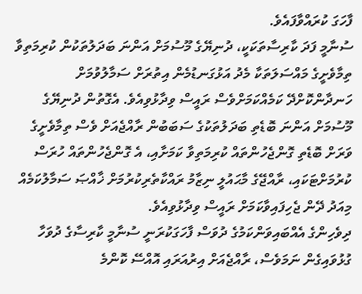ފާހަގަ ކުރައްވާފައެވެ.
ސުނާމީ ފަދަ ކާރިސާތަކަކީ، ދުނިޔޭގެ މޫސުމަށް އަންނަ ބަދަލުތަކުން ކުރިމަތިވާ ތިމާވެށީގެ މައްސަލަތަކާ މެދު އަޅުގަނޑުމެން އިތުރަށް ސަމާލުވުމަށް ހަނދާންކޮށްދޭ ކަމެއްކަމަށްވެސް ރައީސް ވިދާޅުވިއެވެ. އެގޮތުން ދުނިޔޭގެ މޫސުމަށް އަންނަ ބޮޑެތި ބަދަލުތަކުގެ ސަބަބުން ރާއްޖެއަށް ވެސް ތިމާވެށީގެ ވަރަށް ބޮޑެތި ގޮންޖެހުންތައް ކުރިމަތިވާ ކަމަށާއި، އެ ގޮންޖެހުންތައް ހުރަސް ކުރުމަށްޓަކައި، ރާއްޖޭގެ މާޙައުލީ ނިޒާމު ރައްކާތެރިކުރުމަށް ޚާއްޞަ ސަމާލުކަމެއް މިއަދު ދޭން ޖެހިފައިވާކަމަށް ރައީސް ވިދާޅުވިއެވެ.
ދިވެހިންގެ އެއްބައިވަންކަމުގެ ދުވަސް ފާހަގަކުރަނީ ސުނާމީ ކާރިސާގެ ދުވަހާ ގުޅުވައިގެން ނަމަވެސް، ރާއްޖެއަށް އިރުއަރައި އޮއްސޭ ކޮންމެ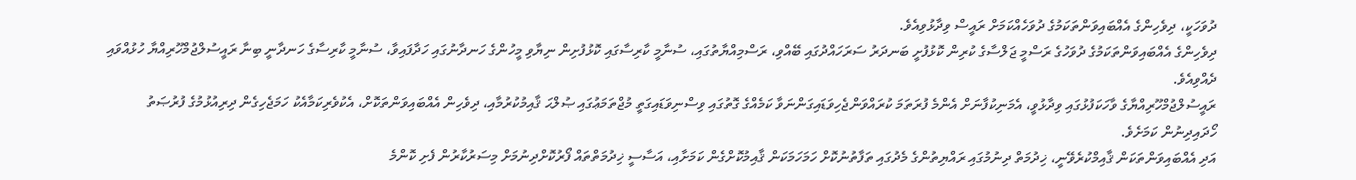ދުވަހަކީ، ދިވެހިންގެ އެއްބައިވަންތަކަމުގެ ދުވަހެއްކަމަށް ރައީސް ވިދާޅުވިއެވެ.
ދިވެހިންގެ އެއްބައިވަންތަކަމުގެ ދުވަހުގެ ރަސްމީ ޖަލްސާގެ ކުރިން ކޮޅުފުށީ ބަނދަރު ސަރަހައްދުގައި ބޭއްވި، ރަސްމިއްޔާތުގައި، ސުނާމީ ކާރިސާގައި ކޮޅުފުށިން ނިޔާވި މީހުންގެ ހަނދާނުގައި ހަދާފައިވާ، ސުނާމީ ކާރިސާގެ ހަނދާނީ ބިނާ ރައީސުލްޖުމްހޫރިއްޔާ ހުޅުއްވައި ދެއްވިއެވެ.
ރައީސުލްޖުމްހޫރިއްޔާގެ ވާހަކަފުޅުގައި ވިދާޅުވީ، އެމަނިކުފާނަށް އެންމެ ފުރަތަމަ ކުރައްވަންޖެހިވަޑައިގަންނަވާ ކަމެއްގެ ގޮތުގައި ވިސްނިވަޑައިގަތީ މުޖްތަމަޢުގައި ޞުލްޙަ ޤާއިމުކުރުމާއި، ދިވެހިން އެއްބައިވަންތަކޮށް، އެކުވެރިކަމާއެކު ހަމަޖެހިގެން ދިރިއުޅުމުގެ ފުރުޞަތު ހޯދައިދިނުން ކަމަށެވެ.
އަދި އެއްބައިވަންތަކަން ޤާއިމްކުރެވޭނީ، ޚިދުމަތް ދިނުމުގައި ރައްޔިތުންގެ މެދުގައި ތަފާތުނުކޮށް ހަމަހަމަކަން ޤާއިމުކޮށްގެން ކަމަށާއި، އަސާސީ ޚިދުމަތްތައް ފޯރުކޮށްދިނުމަށް މިސަރުކާރުން ފެށި ކޮންމެ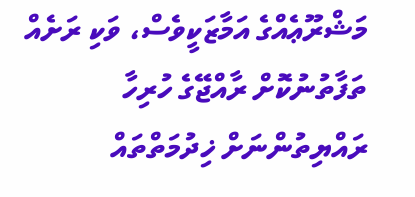މަޝްރޫޢެއްގެ އަމާޒަކީވެސް، ވަކި ރަށެއް ތަފާތުނުކޮށް ރާއްޖޭގެ ހުރިހާ ރައްޔިތުންނަށް ޚިދުމަތްތައް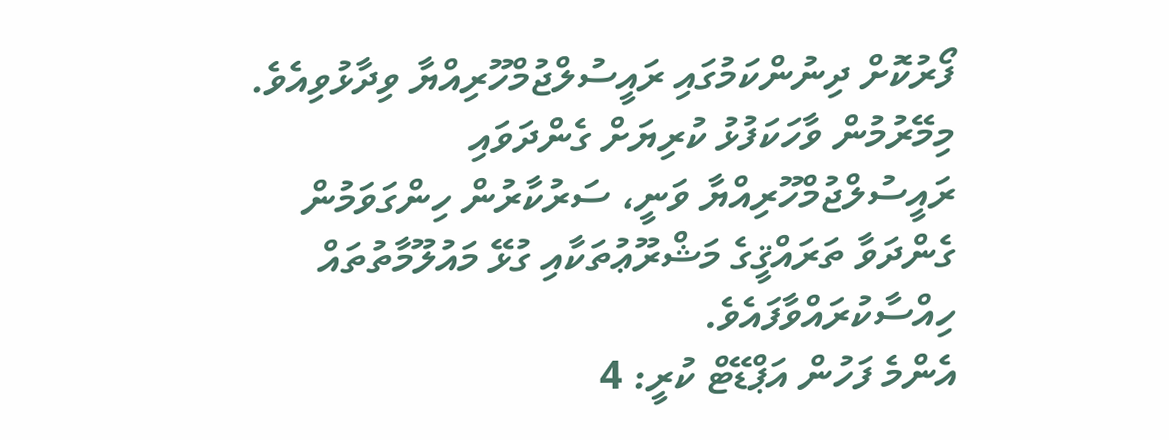ފޯރުކޮށް ދިނުންކަމުގައި ރައީސުލްޖުމްހޫރިއްޔާ ވިދާޅުވިއެވެ. މިމޭރުމުން ވާހަކަފުޅު ކުރިޔަށް ގެންދަވައި ރައީސުލްޖުމްހޫރިއްޔާ ވަނީ، ސަރުކާރުން ހިންގަވަމުން ގެންދަވާ ތަރައްޤީގެ މަޝްރޫޢުތަކާއި ގުޅޭ މައުލޫމާތުތައް ހިއްސާކުރައްވާފައެވެ.
އެންމެ ފަހުން އަޕްޑޭޓް ކުރީ: 4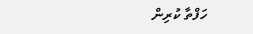ހަފްތާ ކުރިން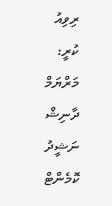ރިވިއު ކުރީ: މަރްޔަމް ދާނިޝް ނަޝީދު
ކޮމެންޓް